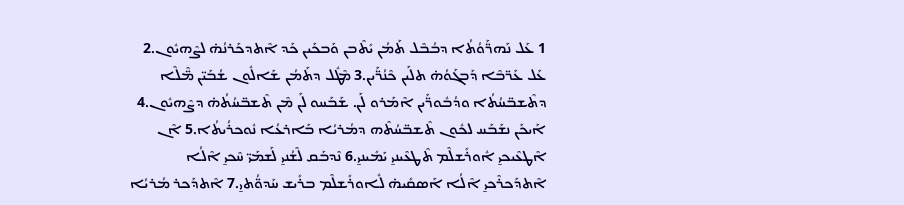1 ܥܰܠ ܢܰܗܖ̈ܰܘܳܬܳܐ ܕܒܳܒܶܠ ܬܰܡܳܢ ܝܺܬܶܒܢ ܘܰܒܟܰܝܢ ܟܰܕ ܐܶܬܕܟܰܪܢܳܗ̇ ܠܨܶܗܝܽܘܢ.2 ܥܰܠ ܥܰܖ̈ܒܶܐ ܕܰܒܓܰܘܳܗ̇ ܬܠܰܝܢ ܟܶܢܳܖ̈ܰܝܢ.3 ܡܶܛܽܠ ܕܬܰܡܳܢ ܫܰܐܠܽܘܢ ܫܳܒܰܝ̈ܢ ܡ̈ܶܠܶܐ ܕܬܶܫܒ̈ܚܳܬܳܐ ܘܕܳܒܽܘܖ̈ܰܝܢ ܐܶܡܰܪܘ ܠܰܢ. ܫܰܒܰܚܘ ܠܰܢ ܡܶܢ ܬܶܫܒ̈ܚܳܬܳܗ̇ ܕܨܶܗܝܽܘܢ.4 ܐܰܝܟܰܢ ܢܫܰܒܰܚ ܠܟܽܘܢ ܬܶܫܒ̈ܚܳܬܶܗ ܕܡܳܪܝܳܐ ܒܰܐܪܥܳܐ ܢܽܘܟܪܳܝܬܳܐ.5 ܐܶܢ ܐܶܛܥܶܝܟܝ̱ ܐܽܘܪܺܫܠܶܡ ܬܶܛܥܶܝܢܝ̱ ܝܰܡܺܝܢܝ̱.6 ܢܶܕܒܰܩ ܠܶܫܳܢܝ̱ ܠܰܫܡܰܝ̈ ܚܶܟܝ̱ ܐܶܠܳܐ ܐܶܬܕܰܟܪܶܟܝ̱ ܐܶܠܳܐ ܐܰܣܩܺܝܗ̇ ܠܽܐܘܪܺܫܠܶܡ ܒܪܺܝܫ ܚܰܕܘ̈ܳܬܝ̱.7 ܐܶܬܕܰܟܪ ܡܳܪܝܳܐ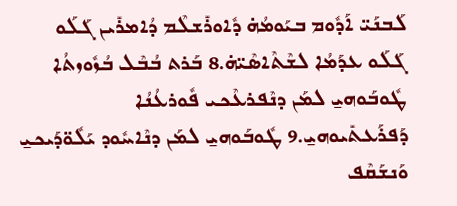ܠܰܒܢܰܝ̈ ܐܰܕܽܘܡ ܒܝܰܘܡܳܗ̇ ܕܽܐܘܪܺܫܠܶܡ ܕܳܐܡܪܺܝܢ ܓܰܠܰܘ ܓܰܠܰܘ ܥܕܰܡܳܐ ܠܫܶܬܶܐܣܶܝ̈ܗ̇.8 ܒܰܪܬ ܒܳܒܶܠ ܒܳܙܽܘܙܬܳܐ ܛܽܘܒܰܘܗܝ̱ ܠܡܰܢ ܕܢܶܦܪܥܶܟܝ ܦܽܘܪܥܳܢܳܐ ܕܰܦܪܰܥܬܺܝܘܗܝ̱.9 ܛܽܘܒܰܘܗܝ̱ ܠܡܰܢ ܕܢܶܐܚܽܘܕ ܝܰܠܽܘ̈ܕܰܝܟܝ̱ ܘܰܢܫܰܩܶܦ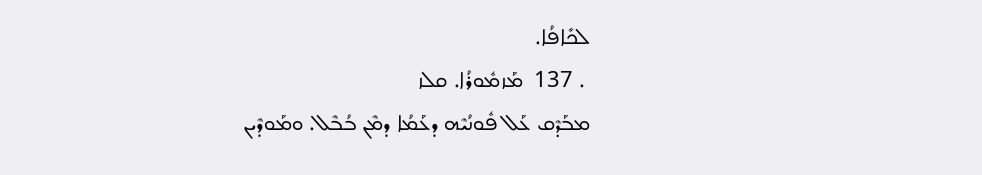ܠܟܺܐܦܳܐ.
 . 137  ܡܰܙܡܽܘܪܳܐ. ܩܠܙ
ܡܒܰܕܶܩ ܥܰܠ ܦܽܘܢܳܝܶܗ ܕܥܰܡܳܐ ܕܡܶܢ ܒܳܒܶܠ. ܘܡܰܘܕܶܝܢ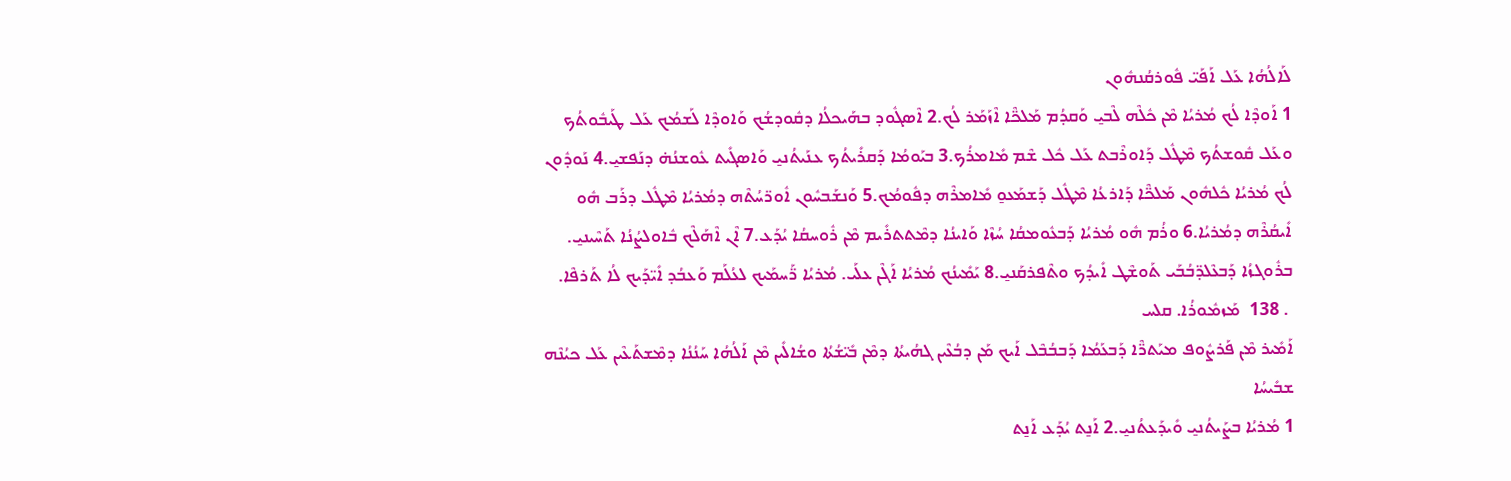ܠܰܐܠܳܗܳܐ ܥܰܠ ܐܰܦܰܝ̈ ܦܽܘܪܩܳܢܗܽܘܢ
1 ܐܰܘܕܶܐ ܠܳܟ ܡܳܪܝܳܐ ܡܶܢ ܟܽܠܶܗ ܠܶܒܝ̱ ܘܰܩܕܳܡ ܡܰܠܟ̈ܶܐ ܐܶܙܰܡܰܪ ܠܳܟ.2 ܐܶܣܓܽܘܕ ܒܗܰܝܟܠܳܐ ܕܩܽܘܕܫܳܟ ܘܰܐܘܕܶܐ ܠܰܫܡܳܟ ܥܰܠ ܛܰܝܒܽܘܬܳܟ ܘܥܰܠ ܩܽܘܫܬܳܟ ܡܶܛܽܠ ܕܰܐܘܪܶܒܬ ܥܰܠ ܟܽܠ ܫܶܡ ܡܺܐܡܪܳܟ.3 ܒܝܰܘܡܳܐ ܕܰܩܪܺܝܬܳܟ ܥܢܰܝܬܳܢܝ̱ ܘܰܐܣܓܺܝܬ ܥܽܘܫܢܳܗ̇ ܕܢܰܦܫܝ̱.4 ܢܰܘܕܽܘܢ ܠܳܟ ܡܳܪܝܳܐ ܟܽܠܗܽܘܢ ܡܰܠܟ̈ܶܐ ܕܰܐܪܥܳܐ ܡܶܛܽܠ ܕܰܫܡܰܥܘ̱ ܡܺܐܡܪܶܗ ܕܦܽܘܡܳܟ.5 ܘܰܢܫܰܒܚܽܘܢ ܐܽܘܖ̈ܚܳܬܶܗ ܕܡܳܪܝܳܐ ܡܶܛܽܠ ܕܪܰܒ ܗܽܘ ܐܺܝܩܳܪܶܗ ܕܡܳܪܝܳܐ.6 ܘܪܳܡ ܗܽܘ ܡܳܪܝܳܐ ܕܰܒܥܽܘܡܩܳܐ ܚܳܙܶܐ ܘܰܐܝܢܳܐ ܕܡܶܬܬܪܺܝܡ ܡܶܢ ܪܽܘܚܩܳܐ ܝܳܕܰܥ.7 ܐܶܢ ܐܶܗܰܠܶܟ ܒܽܐܘܠܨܳܢܳܐ ܬܰܚܶܝܢܝ̱. ܒܪܽܘܓܙܳܐ ܕܰܒܥܶܠܕ̈ܒܳܒܰܝ ܬܰܘܫܶܛ ܐܺܝܕܳܟ ܘܬܶܦܪܩܰܢܝ̱.8 ܝܰܡܺܝܢܳܟ ܡܳܪܝܳܐ ܐܰܓܶܢ ܥܠܰܝ. ܡܳܪܝܳܐ ܖ̈ܰܚܡܰܝܟ ܠܥܳܠܰܡ ܘܰܥܒܳܕ ܐܺܝ̈ܕܰܝܟ ܠܳܐ ܬܰܪܦܶܐ.
 . 138  ܡܰܙܡܽܘܪܳܐ. ܩܠܚ
ܐܰܡܺܝܪ ܡܶܢ ܦܰܪܨܽܘܦ ܡܝܰܬܖ̈ܶܐ ܕܰܒܥܰܡܳܐ ܕܰܒܒܳܒܶܠ ܐܰܝܟ ܡܰܢ ܕܒܳܥܶܝܢ ܓܗܳܝܬܳܐ ܕܡܶܢ ܒܺܝ̈ܫܳܬܳܐ ܘܫܳܐܠܺܝܢ ܡܶܢ ܐܰ‌ܠܳܗܳܐ ܚܰܢܳܢܳܐ ܕܡܶܫܬܰܥܶܝܢ ܥܰܠ ܟܝܳܢܶܗ ܫܒܺܝܚܳܐ
1 ܡܳܪܝܳܐ ܒܨܰܝܬܳܢܝ̱ ܘܺܝܕܰܥܬܳܢܝ̱.2 ܐܰܢ̱ܬ ܝܳܕܰܥ ܐܰܢ̱ܬ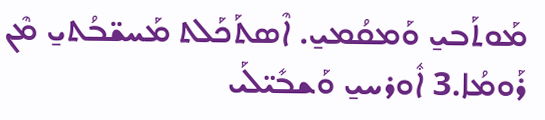ܡܰܘܬܰܒܝ̱ ܘܰܡܩܳܡܝ̱. ܐܶܣܬܰܟܰܠܬ ܡܰܚܫ̈ܒܳܬܝ̱ ܡܶܢ ܪܰܘܡܳܐ.3 ܐܽܘܪܚܝ̱ ܘܰܫܒܺܝ̈ܠܰܝ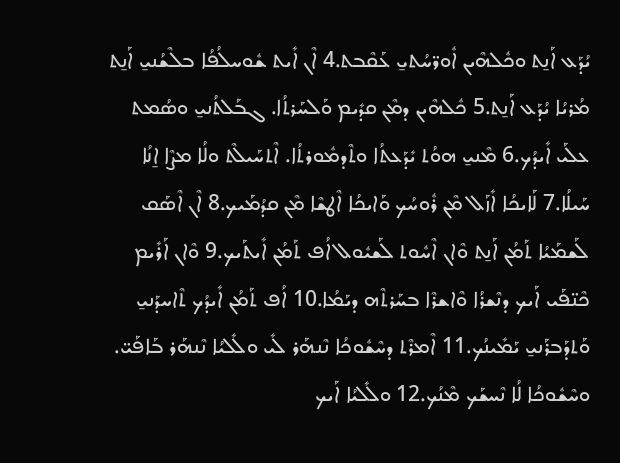ܝܳܕܰܥ ܐܰܢ̱ܬ ܘܟܽܠܗܶܝܢ ܐܽܘܖ̈ܚܳܬܝ̱ ܥܰܩܶܒܬ.4 ܐܶܢ ܐܺܝܬ ܫܽܘܚܠܳܦܳܐ ܒܠܶܫܳܢܝ̱ ܐܰܢ̱ܬ ܡܳܪܝܳܐ ܝܳܕܰܥ ܐܰܢ̱ܬ.5 ܟܽܠܗܶܝܢ ܕܡܶܢ ܩܕܺܝܡ ܘܰܠܚܰܪܬܳܐ. ܓܒܰܠܬܳܢܝ̱ ܘܣܳܡܬ ܥܠܰܝ ܐܺܝܕܳܟ.6 ܡܶܢܝ̱ ܗܘܳܬ ܝܺܕܰܥܬܳܐ ܘܬܶܕܡܽܘܪܬܳܐ. ܐܶܬܚܰܝܠܶܬ ܘܠܳܐ ܡܨܶܐ ܐ̱ܢܳܐ ܚܰܝܠܳܐ.7 ܠܰܐܝܟܳܐ ܐܺܙܰܠ ܡܶܢ ܪܽܘܚܳܟ ܘܰܐܝܟܳܐ ܐܶܛܫܶܐ ܡܶܢ ܩܕܳܡܰܝܟ.8 ܐܶܢ ܐܶܣܰܩ ܠܰܫܡܰܝܳܐ ܬܰܡܳܢ ܐܰܢ̱ܬ ܘܶܐܢ ܐܶܚܽܘܬ ܠܰܫܝܽܘܠ ܐܳܦ ܬܰܡܳܢ ܐܺܝܬܰܝܟ.9 ܘܶܐܢ ܐܰܪܺܝܡ ܟܶܢ̈ܦܰܝ ܐܰܝܟ ܕܢܶܫܪܳܐ ܘܶܐܫܪܶܐ ܒܚܰܪܬܶܗ ܕܝܰܡܳܐ.10 ܐܳܦ ܬܰܡܳܢ ܐܺܝܕܳܟ ܬܶܐܚܕܰܢܝ̱ ܘܰܬܕܰܒܪܰܢܝ̱ ܝܰܡܺܝܢܳܟ.11 ܐܶܡܪܶܬ ܕܚܶܫܽܘܟܳܐ ܢܶܢܗܰܪ ܠܺܝ ܘܠܺܠܝܳܐ ܢܶܢܗܰܪ ܒܰܐܦܰܝ̈. ܘܚܶܫܽܘܟܳܐ ܠܳܐ ܢܶܚܫܰܟ ܡܶܢܳܟ.12 ܘܠܺܠܝܳܐ ܐܰܝܟ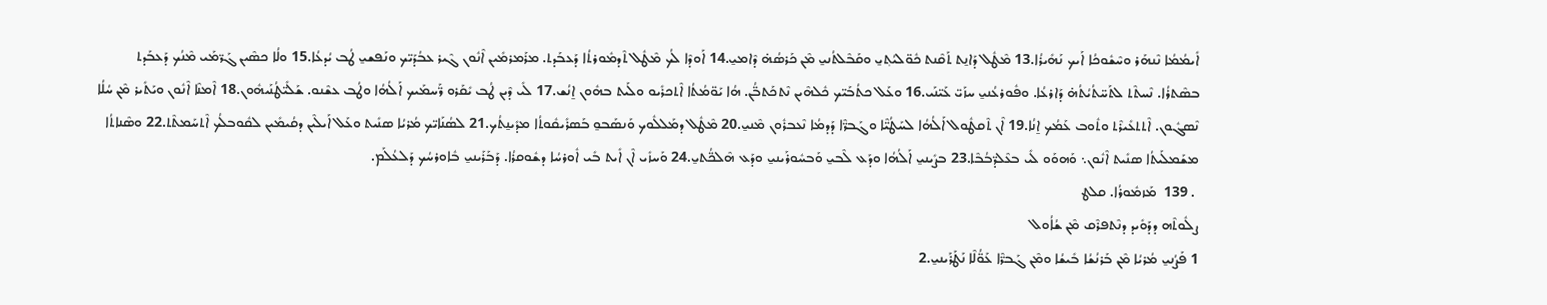ܐܺܝܡܳܡܳܐ ܢܶܢܗܰܪ ܘܚܶܫܽܘܟܳܐ ܐܰܝܟ ܢܰܗܺܝܪܳܐ.13 ܡܶܛܽܠ ܕܰܐܢ̱ܬ ܬܰܩܶܢܬ ܟܽܘ̈ܠܝܳܬ݂ܝ̱ ܘܩܰܒܶܠܬܳܢܝ̱ ܡܶܢ ܟܰܪܣܳܗ̇ ܕܶܐܡܝ̱.14 ܐܰܘܕܶܐ ܠܳܟ ܡܶܛܽܠ ܬܶܕܡܽܘܪܬܳܐ ܕܰܥܒܰܕܬ. ܡܪܰܡܪܡܺܝܢ ܐܶܢܽܘܢ ܓܶܝܪ ܥܒܳܕܰܝ̈ܟ ܘܢܰܦܫܝ̱ ܛܳܒ ܝܳܕܥܳܐ.15 ܘܠܳܐ ܟܣܶܝܢ ܓܰܖ̈ܡܰܝ ܡܶܢܳܟ ܕܰܥܒܰܕܬ ܒܣܶܬܪܳܐ. ܢܶܚܬܶܬ ܠܬܰܚ̈ܬܳܝܳܬܳܗ̇ ܕܰܐܪܥܳܐ. ܘܦܽܘܪܥܳܢܝ̱ ܚܙܰܝ̈ ܥܰܝ̈ܢܰܝ.16 ܘܥܰܠ ܟܬܳܒܰܝ̈ܟ ܟܽܠܗܶܝܢ ܢܶܬܟܰܬܒ̈ܳܢ. ܗܳܐ ܝܰܘ̈ܡܳܬܳܐ ܐܶܬܟܪܺܝܘ ܘܠܰܝܬ ܒܗܽܘܢ ܐ̱ܢܳܫ.17 ܠܺܝ ܕܶܝܢ ܛܳܒ ܝܺܩܰܪܘ ܖ̈ܰܚܡܰܝܟ ܐܰ‌ܠܳܗܳܐ ܘܛܳܒ ܥܫܶܢܘ. ܫܰܠܺܝ̈ܛܳܢܰܝܗܽܘܢ.18 ܐܶܡܢܶܐ ܐܶܢܽܘܢ ܘܝܰܬܺܝܪ ܡܶܢ ܚܳܠܳܐ ܢܶܣܓܽܘܢ. ܐܶܬܬܥܺܝܪܶܬ ܘܬܽܘܒ ܥܰܡܳܟ ܐ̱ܢܳܐ.19 ܐܶܢ ܬܶܩܛܽܘܠ ܐܰ‌ܠܳܗܳܐ ܠܚܰܛܳܝ̈ܶܐ ܘܓܰܒܖ̈ܶܐ ܕܰܕܡܳܐ ܢܶܥܒܪܽܘܢ ܡܶܢܝ̱.20 ܡܶܛܽܠ ܕܡܰܠܠܽܘܟ ܘܰܢܣܰܒܘ̱ ܒܰܣܪܺܝܩܽܘܬܳܐ ܡܕܺܝܢ̱ܬܳܟ.21 ܠܣܳܢܰܐܝ̈ܟ ܡܳܪܝܳܐ ܣܢܺܝܬ ܘܥܰܠ ܐܰܝܠܶܝܢ ܕܩܳܝܡܺܝܢ ܠܩܽܘܒܠܳܟ ܐܶܬܚܰܡܬܶܬ.22 ܘܣܶܢܐܬܳܐ ܡܫܰܡܠܰܝܬܳܐ ܣܢܺܝܬ ܐܶܢܽܘܢ܆ ܘܰܗܘܰܘ ܠܺܝ ܒܥܶܠܕ̈ܒܳܒܶܐ.23 ܒܨܺܝܢܝ̱ ܐܰ‌ܠܳܗܳܐ ܘܕܰܥ ܠܶܒܝ̱ ܘܰܒܚܽܘܪܰܝܢܝ̱ ܘܕܰܥ ܗܶܠܟ̈ܳܬܝ̱.24 ܘܰܚܙܺܝ ܐܶܢ ܐܺܝܬ ܒܺܝ ܐܽܘܪܚܳܐ ܕܫܽܘܩܪܳܐ. ܕܰܒܰܪܰܝܢܝ̱ ܒܽܐܘܪܚܳܟ ܕܰܠܥܳܠܰܡ.
 . 139  ܡܰܙܡܽܘܪܳܐ. ܩܠܛ
ܨܠܽܘܬܶܗ ܕܕܰܘܺܝܕ ܕܢܶܬܦܪܶܩ ܡܶܢ ܫܳܐܳܘܠ
1 ܦܰܨܳܢܝ̱ ܡܳܪܝܳܐ ܡܶܢ ܒܰܪܢܳܫܳܐ ܒܺܝܫܳܐ ܘܡܶܢ ܓܰܒܖ̈ܶܐ ܥܰܘ̈ܳܠܶܐ ܢܰܛܰܪܰܝܢܝ̱.2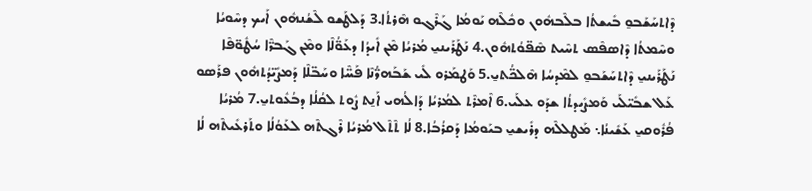ܕܶܐܬܚܰܫܰܒܘ̱ ܒܺܝܫܬܳܐ ܒܠܶܒܗܽܘܢ ܘܟܽܠܶܗ ܝܰܘܡܳܐ ܓܰܪܶܓܘ ܗܶܪܬܳܐ.3 ܕܰܠܛܰܫܘ ܠܶܫܳܢܗܽܘܢ ܐܰܝܟ ܕܚܶܘܝܳܐ ܘܚܶܡܬܳܐ ܕܶܐܣܦܶܣ ܬܚܶܝܬ ܣܶܦ̈ܘܳܬܗܽܘܢ.4 ܢܰܛܰܪܰܝܢܝ̱ ܡܳܪܝܳܐ ܡܶܢ ܐܺܝܕܳܐ ܕܥܰܘ̈ܳܠܶܐ ܘܡܶܢ ܓܰܒܖ̈ܶܐ ܚܳܛܽܘ̈ܦܶܐ ܢܰܛܰܪܰܝܢܝ̱ ܕܶܐܬܚܰܫܰܒܘ̱ ܠܡܶܕܚܳܐ ܗܶܠܟ̈ܳܬܝ̱.5 ܘܰܛܡܰܪܘ ܠܺܝ ܫܰܒܰܗܖ̈ܳܢܶܐ ܦܰܚ̈ܶܐ ܘܚܰܒ̈ܠܶܐ ܕܰܡܨܺܝ̈ܕܳܬܗܽܘܢ ܦܪܰܣܘ ܥܰܠ ܫܒܺܝ̈ܠܰܝ ܘܰܡܨܺܝܕܬܳܐ ܫܕܰܘ ܥܠܰܝ.6 ܐܶܡܪܶܬ ܠܡܳܪܝܳܐ ܕܰܐ‌ܠܳܗܝ ܐܰܢ̱ܬ ܨܽܘܬ ܠܩܳܠܳܐ ܕܒܳܥܽܘܬܝ̱.7 ܡܳܪܝܳܐ ܦܳܪܽܘܩܝ̱ ܥܰܫܺܝܢܳܐ܆ ܡܰܛܠܠܶܗ ܕܪܺܝܫܝ̱ ܒܝܰܘܡܳܐ ܕܰܩܪܳܒܳܐ.8 ܠܳܐ ܬܶܬܶܠ ܡܳܪܝܳܐ ܪܶܓܬܶܗ ܠܥܰܘܳܠܳܐ ܘܬܰܪܥܺܝܬܶܗ ܠܳܐ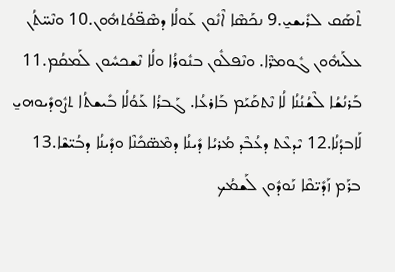ܬܶܣܰܩ ܠܪܺܝܫܝ̱.9 ܢܟܰܣܶܐ ܐܶܢܽܘܢ ܥܰܘܠܳܐ ܕܣܶܦ̈ܘܳܬܗܽܘܢ.10 ܘܢܶܚ̈ܬܳܢ ܥܠܰܝܗܽܘܢ ܓܽܘܡܖ̈ܶܐ. ܘܢܶܦܠܽܘܢ ܒܢܽܘܪܳܐ ܘܠܳܐ ܢܶܫܟܚܽܘܢ ܠܰܡܩܳܡ.11 ܒܰܪܢܳܫܳܐ ܠܶܫܳܢܳܢܳܐ ܠܳܐ ܢܶܬܩܰܝܰܡ ܒܰܐܪܥܳܐ. ܓܰܒܪܳܐ ܥܰܘܳܠܳܐ ܒܺܝܫܬܳܐ ܬܨܽܘܕܺܝܘܗܝ̱ ܠܰܐܒܕܳܢܳܐ.12 ܝܶܕܥܶܬ ܕܥܳܒܶܕ ܡܳܪܝܳܐ ܕܺܝܢܳܐ ܕܡܶܣ̈ܟܺܢܶܐ ܘܕܺܝܢܳܐ ܕܒܳܝ̈ܫܶܐ.13 ܒܪܰܡ ܙܰܕܺܝ̈ܩܶܐ ܢܰܘܕܽܘܢ ܠܰܫܡܳܟ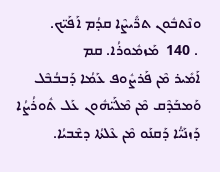ܘܢܶܬܒܽܘܢ ܬܖ̈ܺܝܨܶܐ ܩܕܳܡ ܐܰܦܰܝ̈ܟ.
 . 140  ܡܰܙܡܽܘܪܳܐ. ܩܡ
ܐܰܡܺܝܪ ܡܶܢ ܦܰܪܨܽܘܦ ܥܰܡܳܐ ܕܰܒܒܳܒܶܠ ܘܰܡܒܰܕܶܩ ܡܶܢ ܡܶܠܰܝ̈ܗܽܘܢ ܥܰܠ ܬܽܘܪܳܨܳܐ ܕܰܙܢܰܝ̈ܳܐ ܕܰܩܢܰܘ ܡܶܢ ܥܶܠܬܳܐ ܕܫܶܒܝܳܐ.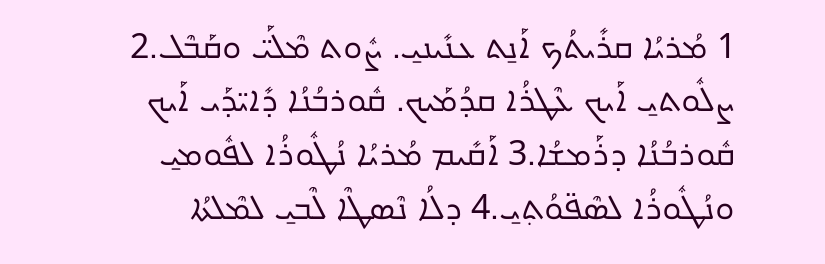1 ܡܳܪܝܳܐ ܩܪܺܝܬܳܟ ܐܰܢ̱ܬ ܥܢܺܝܢܝ̱. ܨܽܘܬ ܡܶܠܰܝ̈ ܘܩܰܒܶܠ.2 ܨܠܽܘܬܝ̱ ܐܰܝܟ ܥܶܛܪܳܐ ܩܕܳܡܰܝܟ. ܩܽܘܪܒܳܢܳܐ ܕܺܐܝ̈ܕܰܝ ܐܰܝܟ ܩܽܘܪܒܳܢܳܐ ܕܪܰܡܫܳܐ.3 ܐܰܩܺܝܡ ܡܳܪܝܳܐ ܢܳܛܽܘܪܳܐ ܠܦܽܘܡܝ̱ ܘܢܳܛܽܘܪܳܐ ܠܣܶܦ̈ܘܳܬ݂ܝ̱.4 ܕܠܳܐ ܢܶܣܛܶܐ ܠܶܒܝ̱ ܠܡܶܠܬܳܐ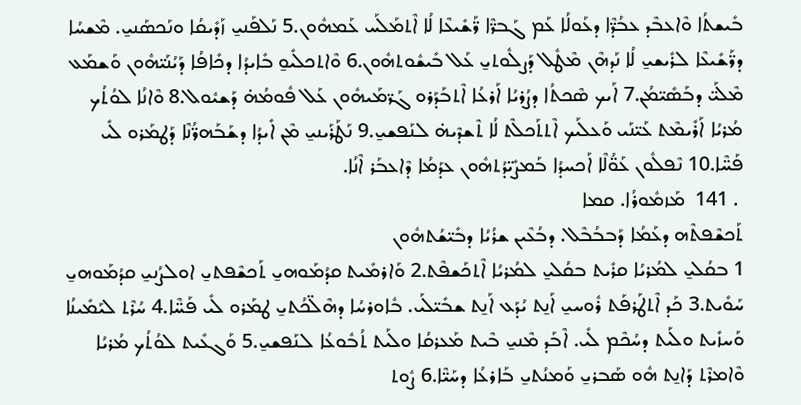ܒܺܝܫܬܳܐ ܘܶܐܥܒܶܕ ܥܒܳܕ̈ܶܐ ܕܥܰܘܠܳܐ ܥܰܡ ܓܰܒܖ̈ܶܐ ܖ̈ܰܫܺܝܥܶܐ ܠܳܐ ܐܶܬܡܰܠܰܚ ܥܰܡܗܽܘܢ.5 ܢܰܠܦܰܢܝ̱ ܙܰܕܺܝܩܳܐ ܘܢܰܟܣܰܢܝ̱. ܡܶܫܚܳܐ ܕܖ̈ܰܫܺܝܥܶܐ ܠܪܺܝܫܝ̱ ܠܳܐ ܢܰܕܗܶܢ ܡܶܛܽܠ ܕܰܨܠܽܘܬܝ̱ ܥܰܠ ܒܺܝܫܽܘܬܗܽܘܢ.6 ܘܶܐܬܟܠܺܝܘ̱ ܒܺܐܝܕܳܐ ܕܟܺܐܦܳܐ ܕܰܝܳܢܰܝ̈ܗܽܘܢ ܘܰܫܡܰܥ ܡܶܠܰܝ̈ ܕܒܰܣܺܝ̈ܡܳܢ.7 ܐܰܝܟ ܣܶܟܬܳܐ ܕܨܳܪܝܳܐ ܐܰܪܥܳܐ ܐܶܬܒܰܕܰܪܘ ܓܰܖ̈ܡܰܝܗܽܘܢ ܥܰܠ ܦܽܘܡܳܗ̇ ܕܰܫܝܽܘܠ.8 ܘܶܐܢܳܐ ܠܘܳܬܳܟ ܡܳܪܝܳܐ ܐܰܪܺܝܡܶܬ ܥܰܝ̈ܢܰܝ ܘܰܥܠܰܝܟ ܐܶܬܬܰܟܠܶܬ ܠܳܐ ܬܶܫܕܶܝܗ̇ ܠܢܰܦܫܝ̱.9 ܢܰܛܰܪܰܝܢܝ̱ ܡܶܢ ܐܺܝܕܳܐ ܕܫܰܒܰܗܖ̈ܳܢܶܐ ܕܰܛܡܰܪܘ ܠܺܝ ܦܰܚ̈ܶܐ.10 ܢܶܦܠܽܘܢ ܥܰܘ̈ܳܠܶܐ ܐܰܟܚܕܳܐ ܒܰܡܨܺܝ̈ܕܳܬܗܽܘܢ ܥܕܰܡܳܐ ܕܶܐܥܒܰܪ ܐܶܢܳܐ.
 . 141  ܡܰܙܡܽܘܪܳܐ. ܩܡܐ
ܬܰܟܫܶܦܬܶܗ ܕܥܰܡܳܐ ܕܰܒܒܳܒܶܠ. ܕܒܳܥܶܝܢ ܫܪܳܝܳܐ ܕܒܺܝ̈ܫܳܬܗܽܘܢ
1 ܒܩܳܠܝ̱ ܠܡܳܪܝܳܐ ܩܪܺܝܬ ܒܩܳܠܝ̱ ܠܡܳܪܝܳܐ ܐܶܬܟܰܫܦܶܬ.2 ܘܰܐܪܡܺܝܬ ܩܕܳܡܰܘܗܝ̱ ܬܰܟܫܶܦܬܝ̱ ܐܘܠܨܳܢܝ̱ ܩܕܳܡܰܘܗܝ̱ ܚܰܘܺܝܬ.3 ܟܰܕ ܐܶܬܛܰܪܦܰܬ ܪܽܘܚܝ̱ ܐܰܢ̱ܬ ܝܳܕܰܥ ܐܰܢ̱ܬ ܫܒܺܝ̈ܠܰܝ. ܒܽܐܘܪܚܳܐ ܕܗܶܠ̈ܟܳܬܝ̱ ܛܡܰܪܘ ܠܺܝ ܦܰܚ̈ܶܐ.4 ܚܳܪܶܬ ܠܝܰܡܺܝܢܳܐ ܘܰܚܙܺܝܬ ܘܠܰܝܬ ܕܚܳܟܶܡ ܠܺܝ. ܐܶܒܰܕ ܡܶܢܝ̱ ܒܶܝܬ ܡܰܥܪܩܳܐ ܘܠܰܝܬ ܬܳܒܽܘܥܳܐ ܠܢܰܦܫܝ̱.5 ܘܰܓܥܺܝܬ ܠܘܳܬܳܟ ܡܳܪܝܳܐ ܘܶܐܡܪܶܬ ܕܰܐܢ̱ܬ ܗܽܘ ܣܰܒܪܝ̱ ܘܰܡܢܳܬܝ̱ ܒܰܐܪܥܳܐ ܕܚܰܝ̈ܶܐ.6 ܨܽܘܬ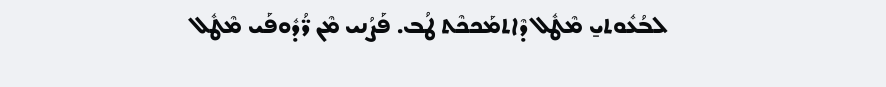ܠܒܳܥܽܘܬܝ̱ ܡܶܛܽܠ ܕܶܐܬܡܰܟܟܶܬ ܛܳܒ. ܦܰܨܳܢܝ ܡܶܢ ܖ̈ܳܕܽܘܦܰܝ ܡܶܛܽܠ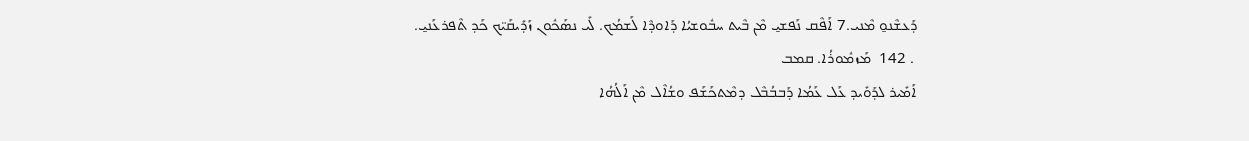ܕܰܥܫܶܢܘ̱ ܡܶܢܝ.7 ܐܰܦܶܩ ܢܰܦܫܝ̱ ܡܶܢ ܒܶܝܬ ܚܒܽܘܫܝܳܐ ܕܰܐܘܕܶܐ ܠܰܫܡܳܟ. ܠܺܝ ܢܣܰܟܽܘܢ ܙܰܕܺܝܩܰܝ̈ܟ ܟܰܕ ܬܶܦܪܥܰܢܝ̱.
 . 142  ܡܰܙܡܽܘܪܳܐ. ܩܡܒ
ܐܰܡܺܝܪ ܠܕܰܘܺܝܕ ܥܰܠ ܥܰܡܳܐ ܕܰܒܒܳܒܶܠ ܕܡܶܬܟܰܫܰܦ ܘܫܳܐܶܠ ܡܶܢ ܐܰ‌ܠܳܗܳܐ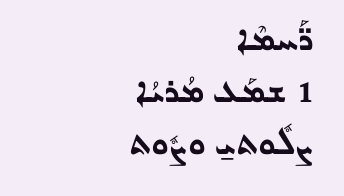ܖ̈ܰܚܡܶܐ
1 ܫܡܰܥ ܡܳܪܝܳܐ ܨܠܽܘܬܝ̱ ܘܨܽܘܬ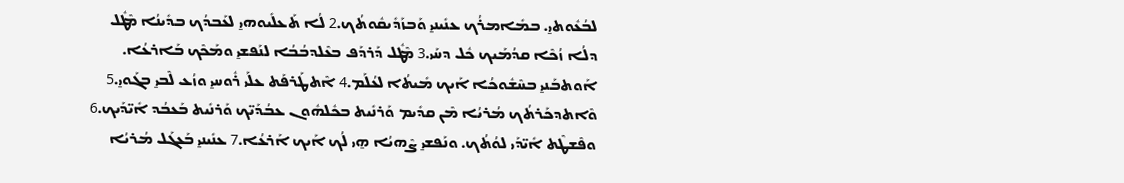ܠܒܳܥܽܘܬܝ̱. ܒܡܺܐܡܪܳܟ ܥܢܺܝܢܝ̱ ܘܰܒܙܰܕܺܝܩܽܘܬܳܟ.2 ܠܳܐ ܬܰܥܠܺܝܘܗܝ̱ ܠܥܰܒܕܳܟ ܒܕܺܝܢܳܐ ܡܶܛܽܠ ܕܠܳܐ ܙܳܟܶܐ ܩܕܳܡܰܝܟ ܟܽܠ ܕܚܰܝ.3 ܡܶܛܽܠ ܕܰܪܕܰܦ ܒܥܶܠܕܒܳܒܳܐ ܠܢܰܦܫܝ̱ ܘܡܰܟܶܟ ܒܰܐܪܥܳܐ. ܐܰܘܬܒܰܢܝ̱ ܒܚܶܫܽܘܟܳܐ ܐܰܝܟ ܡܺܝܬܳܐ ܠܥܳܠܰܡ.4 ܐܶܬܛܰܪܦܰܬ ܥܠܰܝ ܪܽܘܚܝ̱ ܘܙܳܥ ܠܶܒܝ̱ ܒܓܰܘܝ̱.5 ܘܶܐܬܕܟܰܪܬܳܟ ܡܳܪܝܳܐ ܡܶܢ ܩܕܺܝܡ ܘܰܪܢܺܝܬ ܒܟܽܠܗܽܘܢ ܥܒܳܕܰܝ̈ܟ ܘܰܪܢܺܝܬ ܒܰܥܒܳܕ ܐܺܝ̈ܕܰܝܟ.6 ܘܦܶܫܛܶܬ ܐܺܝ̈ܕܰܝ ܠܘܳܬܳܟ. ܘܢܰܦܫܝ̱ ܨܶܗܝܳܐ ܗ̱ܝ ܠܳܟ ܐܰܝܟ ܐܰܪܥܳܐ.7 ܥܢܺܝܢܝ̱ ܒܰܥܓܰܠ ܡܳܪܝܳܐ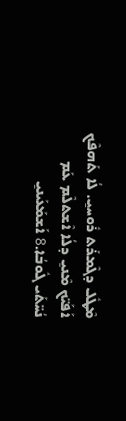ܡܶܛܽܠ ܕܓܶܡܪܰܬ ܪܽܘܚܝ̱. ܠܳܐ ܬܰܗܦܶܟ ܐܰܦܰܝ̈ܟ ܡܶܢܝ̱ ܕܠܳܐ ܐܶܫܬܠܶܡ ܥܰܡ ܢܳܚ̈ܬܰܝ ܓܽܘܒܳܐ.8 ܐܰܫܡܰܥܰܝܢܝ̱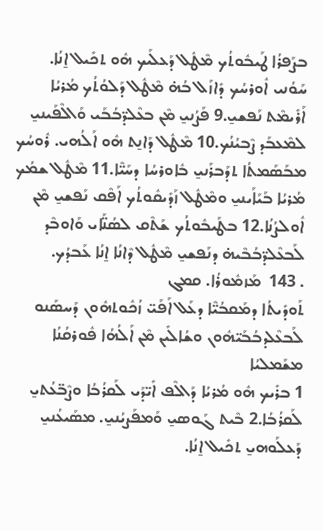ܒܨܰܦܪܳܐ ܛܰܝܒܽܘܬܳܟ ܡܶܛܽܠ ܕܰܥܠܰܝܟ ܗܽܘ ܬܟܺܝܠ ܐ̱ܢܳܐ. ܚܰܘܳܢܝ ܐܽܘܪܚܳܟ ܕܺܐܙܰܠ ܒܳܗ̇ ܡܶܛܽܠ ܕܰܠܘܳܬܳܟ ܡܳܪܝܳܐ ܐܰܪܺܝܡܶܬ ܢܰܦܫܝ̱.9 ܦܰܨܳܢܝ̱ ܡܶܢ ܒܥܶܠܕ̈ܒܳܒܰܝ ܘܰܐܠܶܦܰܝܢܝ̱ ܠܡܶܥܒܰܕ ܨܶܒܝܳܢܳܟ.10 ܡܶܛܽܠ ܕܰܐܢ̱ܬ ܗܽܘ ܐܰܠܳܗܝ. ܪܽܘܚܳܟ ܡܒܰܣܰܡܬܳܐ ܬܕܰܒܪܰܢܝ̱ ܒܽܐܘܪܚܳܐ ܕܚܰܝ̈ܶܐ.11 ܡܶܛܽܠ ܫܡܳܟ ܡܳܪܝܳܐ ܒܰܝܰܐܰܝܢܝ̱ ܘܡܶܛܽܠ ܙܰܕܺܝܩܽܘܬܳܟ ܐܰܦܶܩ ܢܰܦܫܝ̱ ܡܶܢ ܐܽܘܠܨܳܢܳܐ.12 ܒܛܰܝܒܽܘܬܳܟ ܫܰܬܶܩ ܠܣܳܢ̈ܰܐܝ ܘܰܐܘܒܶܕ ܠܰܒܥܶܠܕ̈ܒܳܒܶܝܗ̇ ܕܢܰܦܫܝ̱ ܡܶܛܽܠ ܕܶܐܢܳܐ ܐ̱ܢܳܐ ܥܰܒܕܳܟ.
. 143  ܡܰܙܡܽܘܪܳܐ. ܩܡܓ
ܬܰܘܕܺܝܬܳܐ ܕܡܰܩܒܳܝ̈ܶܐ ܕܥܰܠ ܐܰܦܰܝ̈ ܙܳܟܽܘܬܗܽܘܢ ܕܰܚܣܰܢܘ ܠܰܒܥܶܠܕܒܳܒܰܝ̈ܗܽܘܢ ܘܫܳܐܠܺܝܢ ܡܶܢ ܐܰ‌ܠܳܗܳܐ ܦܽܘܪܩܳܢܳܐ ܡܫܰܡܠܝܳܐ
1 ܒܪܺܝܟ ܗܽܘ ܡܳܪܝܳܐ ܕܰܐܠܶܦ ܐܺܝ̈ܕܰܝ ܠܰܩܪܳܒܳܐ ܘܨܶܒ̈ܥܳܬܝ̱ ܠܰܩܪܳܒܳܐ.2 ܒܶܝܬ ܓܰܘܣܝ̱ ܘܰܡܦܰܨܝܳܢܝ̱. ܡܣܰܝܥܳܢܝ̱ ܕܰܥܠܰܘܗܝ̱ ܬܟܺܝܠ ܐ̱ܢܳܐ.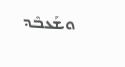ܘܫܰܥܒܶܕ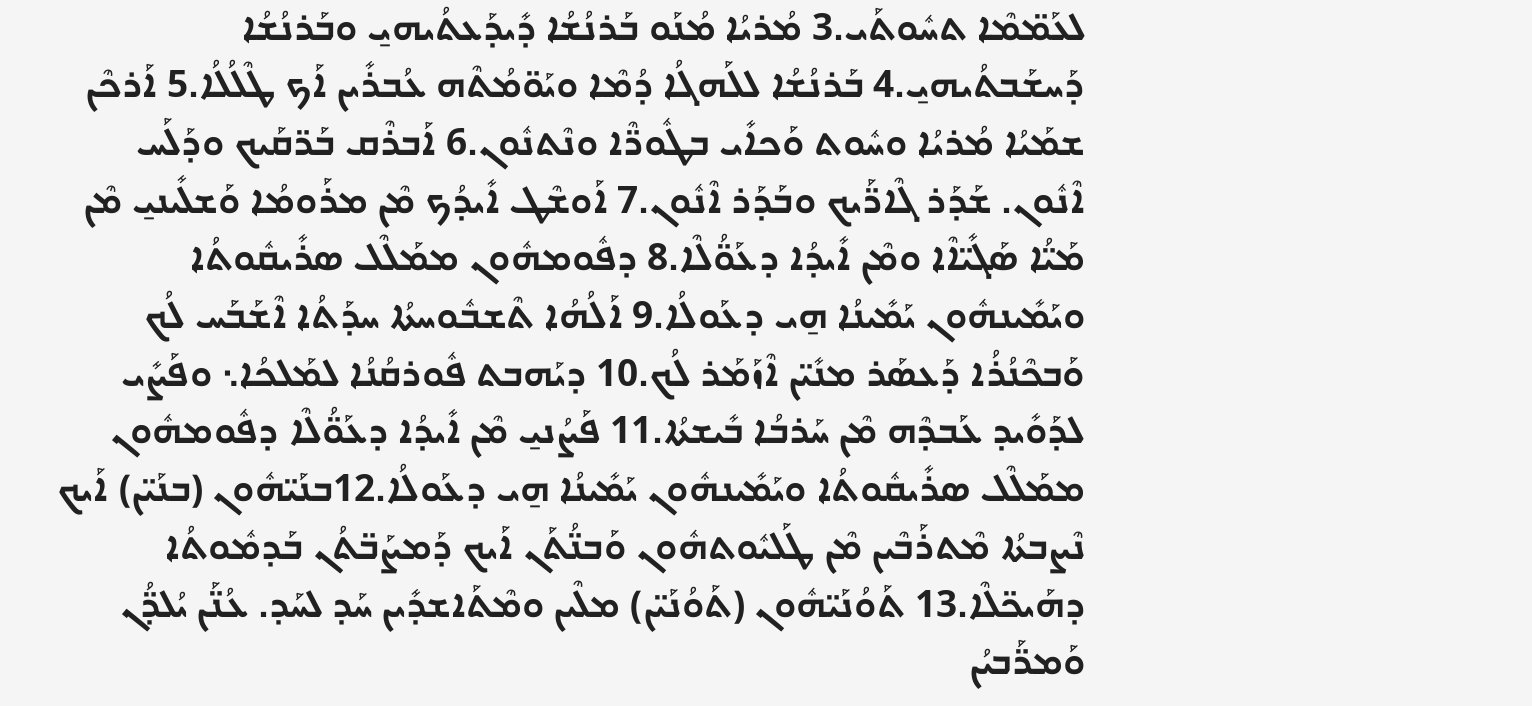ܠܥܰܡ̈ܡܶܐ ܬܚܽܘܬܰܝ.3 ܡܳܪܝܳܐ ܡܳܢܰܘ ܒܰܪܢܳܫܳܐ ܕܺܝܕܰܥܬܳܝܗܝ̱ ܘܒܰܪܢܳܫܳܐ ܕܰܚܫܰܒܬܳܝܗܝ̱.4 ܒܰܪܢܳܫܳܐ ܠܠܰܗܓܳܐ ܕܳܡܶܐ ܘܝܰܘ̈ܡܳܬܶܗ ܥܳܒܪܺܝܢ ܐܰܟ ܛܶܠܳܠܳܐ.5 ܐܰܪܟܶܢ ܫܡܰܝܳܐ ܡܳܪܝܳܐ ܘܚܽܘܬ ܘܰܟܐܺܝ ܒܛܽܘܖ̈ܶܐ ܘܢܶܬܢܽܘܢ.6 ܐܰܒܪܶܩ ܒܰܖ̈ܩܰܝܟ ܘܕܰܠܰܚ ܐܶܢܽܘܢ. ܫܰܕܰܪ ܓܶܐܖ̈ܰܝܟ ܘܒܰܕܰܪ ܐܶܢܽܘܢ.7 ܐܰܘܫܶܛ ܐܺܝܕܳܟ ܡܶܢ ܡܪܰܘܡܳܐ ܘܰܫܠܺܝܢܝ̱ ܡܶܢ ܡܰܝ̈ܳܐ ܣܰܓܺܝ̈ܐܶܐ ܘܡܶܢ ܐܺܝܕܳܐ ܕܥܰܘ̈ܳܠܶܐ.8 ܕܦܽܘܡܗܽܘܢ ܡܡܰܠܶܠ ܣܪܺܝܩܽܘܬܳܐ ܘܝܰܡܺܝܢܗܽܘܢ ܝܰܡܺܝܢܳܐ ܗ̱ܝ ܕܥܰܘܠܳܐ.9 ܐܰ‌ܠܳܗܳܐ ܬܶܫܒܽܘܚܬܳܐ ܚܕܰܬܳܐ ܐܶܫܰܒܰܚ ܠܳܟ ܘܰܒܟܶܢܳܪܳܐ ܕܰܥܣܰܪ ܡܢܺܝ̈ܢ ܐܶܙܰܡܰܪ ܠܳܟ.10 ܕܝܰܗܒܬ ܦܽܘܪܩܳܢܳܐ ܠܡܰܠܟܳܐ܆ ܘܦܰܨܺܝ ܠܕܰܘܺܝܕ ܥܰܒܕܶܗ ܡܶܢ ܚܰܪܒܳܐ ܒܺܝܫܬܳܐ.11 ܦܰܨܳܢܝ̱ ܡܶܢ ܐܺܝܕܳܐ ܕܥܰܘ̈ܳܠܶܐ ܕܦܽܘܡܗܽܘܢ ܡܡܰܠܶܠ ܣܪܺܝܩܽܘܬܳܐ ܘܝܰܡܺܝܢܗܽܘܢ ܝܰܡܺܝܢܳܐ ܗ̱ܝ ܕܥܰܘܠܳܐ.12ܒܢܰܝ̈ܗܽܘܢ (ܒܢܰܝ̈ܢ) ܐܰܝܟ ܢܶܨܒܬܳܐ ܡܶܬܪܰܒܶܝܢ ܡܶܢ ܛܰܠܝܽܘܬܗܽܘܢ ܘܰܒܢ̈ܳܬܰܢ ܐܰܝܟ ܕܰܡܨܰܒ̈ܬܳܢ ܒܰܕܡܽܘܬܳܐ ܕܗܰܝܟ̈ܠܶܐ.13 ܬܰܘܳܢܰܝ̈ܗܽܘܢ (ܬܰܘܳܢܰܝ̈ܢ) ܡܠܶܝܢ ܘܡܶܬܰܐܫܕܺܝܢ ܚܰܕ ܠܚܰܕ. ܥܳܢ̈ܰܢ ܝܳܠܕ̈ܳܢ ܘܰܡܖ̈ܰܒܝܳܢ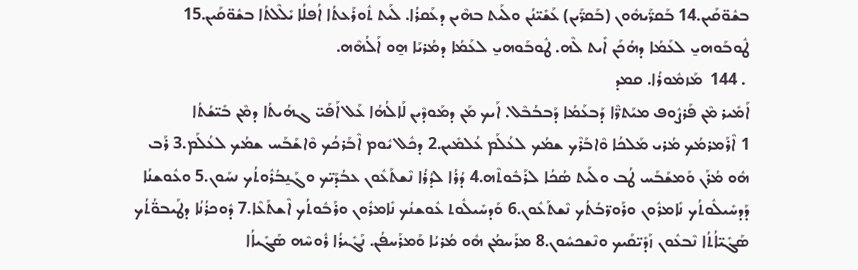ܒܫܽܘ̈ܩܰܝܢ.14 ܒܰܩܖ̈ܰܝܗܽܘܢ (ܒܰܩܖ̈ܰܝܢ) ܥܰܫܺܝ̈ܢܳܢ ܘܠܰܝܬ ܒܗܶܝܢ ܕܥܰܩܪܳܐ. ܠܰܝܬ ܬܽܘܪܰܥܬܳܐ ܐܳܦܠܳܐ ܝܺܠܶܠܬܳܐ ܒܫܽܘ̈ܩܰܝܢ.15 ܛܽܘܒܰܘܗܝ̱ ܠܥܰܡܳܐ ܕܗܳܟܰܢ ܐܺܝܬ ܠܶܗ. ܛܽܘܒܰܘܗܝ̱ ܠܥܰܡܳܐ ܕܡܳܪܝܰܐ ܗ̱ܘ ܐܰܠܳܗܶܗ.
 . 144  ܡܰܙܡܽܘܪܳܐ. ܩܡܕ
ܐܰܡܺܝܪ ܡܶܢ ܦܰܪܨܽܘܦ ܡܝܰܬܖ̈ܶܐ ܕܰܒܥܰܡܳܐ ܕܰܒܒܳܒܶܠ. ܐܰܝܟ ܡܰܢ ܕܡܰܘܕܶܝܢ ܠܰܐܠܳܗܳܐ ܥܰܠ ܐܰܦܰܝ̈ ܓܗܳܝܬܳܐ ܕܡܶܢ ܒܺܝ̈ܫܳܬܳܐ
1 ܐܶܪܰܡܪܡܳܟ ܡܳܪܝ ܡܰܠܟܳܐ ܘܶܐܒܰܪܶܟ ܫܡܳܟ ܠܥܳܠܰܡ ܥܳܠܡܺܝܢ.2 ܕܟܽܠ ܝܽܘܡ ܐܶܒܰܪܟܳܟ ܘܶܐܫܰܒܰܚ ܫܡܳܟ ܠܥܳܠܰܡ.3 ܪܰܒ ܗܽܘ ܡܳܪܰܢ ܘܰܡܫܰܒܰܚ ܛܳܒ ܘܠܰܝܬ ܣܳܟܳܐ ܠܪܰܒܽܘܬܶܗ.4 ܕܳܪܳܐ ܠܕܳܪܳܐ ܢܶܫܬܰܥܽܘܢ ܥܒܳܕܰܝ̈ܟ ܘܓܰܢ̱ܒܳܪܽܘܬܳܟ ܢܚܰܘܢ.5 ܘܥܽܘܫܢܳܐ ܕܰܕܚܺܝܠܽܘܬܳܟ ܢܺܐܡܪܽܘܢ ܘܪܰܘܖ̈ܒܳܬܳܟ ܢܶܫܬܰܥܽܘܢ.6 ܘܰܕܚܺܝܠܽܘܬ ܥܽܘܫܢܳܟ ܢܺܐܡܪܽܘܢ ܘܪܰܒܽܘܬܳܟ ܐܶܫܬܰܥܶܐ.7 ܕܽܘܟܪܳܢܳܐ ܕܛܰܝܒܘ̈ܳܬܳܟ ܣܰܓܺܝ̈ܐܳܬܳܐ ܢܶܒܥܽܘܢ ܙܰܕܺܝ̈ܩܰܝܟ ܘܢܶܫܟܚܽܘܢ.8 ܡܪܰܚܡܳܢ ܗܽܘ ܡܳܪܝܳܐ ܘܰܡܪܰܚܦܳܢ. ܢܰܓܺܝܪܳܐ ܪܽܘܚܶܗ ܣܰܓܺܝܐܳܐ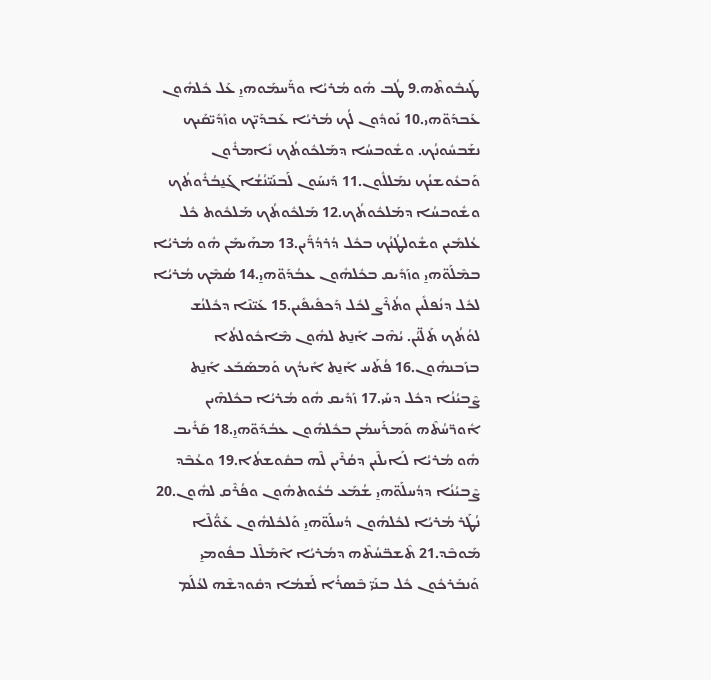ܛܰܝܒܽܘܬܶܗ.9 ܛܳܒ ܗܽܘ ܡܳܪܝܳܐ ܘܖ̈ܰܚܡܰܘܗܝ̱ ܥܰܠ ܟܽܠܗܽܘܢ ܥܰܒܕܰܘ̈ܗܝ.10 ܢܰܘܕܽܘܢ ܠܳܟ ܡܳܪܝܳܐ ܥܰܒܕܰܝ̈ܟ ܘܙܰܕܺܝ̈ܩܰܝܟ ܢܫܰܒܚܽܘܢܳܟ. ܘܫܽܘܒܚܳܐ ܕܡܰܠܟܽܘܬܳܟ ܢܺܐܡܪܽܘܢ ܘܰܒܥܽܘܫܢܳܟ ܢܡܰܠܠܽܘܢ.11 ܕܰܢܚܰܘܢ ܠܰܒܢܰܝ̈ܢܳܫܳܐ ܓܰܢ̱ܒܳܪܽܘܬܳܟ ܘܫܽܘܒܚܳܐ ܕܡܰܠܟܽܘܬܳܟ.12 ܡܰܠܟܽܘܬܳܟ ܡܰܠܟܽܘܬ ܟܽܠ ܥܳܠܡܺܝܢ ܘܫܽܘܠܛܳܢܳܟ ܒܟܽܠ ܕܳܪܕܳܖ̈ܺܝܢ.13 ܡܗܰܝܡܰܢ ܗܽܘ ܡܳܪܝܳܐ ܒܡܶܠܰܘ̈ܗܝ̱ ܘܙܰܕܺܝܩ ܒܟܽܠܗܽܘܢ ܥܒܳܕܰܘ̈ܗܝ̱.14 ܣܳܡܶܟ ܡܳܪܝܳܐ ܠܟܽܠ ܕܢܳܦܠܺܝܢ ܘܬܳܪܶܨ ܠܟܽܠ ܕܰܟܦܺܝܦܺܝܢ.15 ܥܰܝ̈ܢܶܐ ܕܟܽܠܢܳܫ ܠܘܳܬܳܟ ܬܰܠ̈ܝܳܢ. ܝܳܗܶܒ ܐܰܢ̱ܬ ܠܗܽܘܢ ܡܶܐܟܽܘܠܬܳܐ ܒܙܰܒܢܗܽܘܢ.16 ܦܳܬܰܚ ܐܰܢ̱ܬ ܐܺܝܕܳܟ ܘܰܡܣܰܒܰܥ ܐܰܢ̱ܬ ܨܶܒܝܳܢܳܐ ܕܟܽܠ ܕܚܰܝ.17 ܙܰܕܺܝܩ ܗܽܘ ܡܳܪܝܳܐ ܒܟܽܠܗܶܝܢ ܐܽܘܖ̈ܚܳܬܶܗ ܘܰܡܪܰܚܡܳܢ ܒܟܽܠܗܽܘܢ ܥܒܳܕܰܘ̈ܗܝ̱.18 ܩܰܪܺܝܒ ܗܽܘ ܡܳܪܝܳܐ ܠܰܐܝܠܶܝܢ ܕܩܳܪܶܝܢ ܠܶܗ ܒܩܽܘܫܬܳܐ.19 ܘܥܳܒܶܕ ܨܶܒܝܳܢܳܐ ܕܕܳܚܠܰܘ̈ܗܝ̱ ܫܳܡܰܥ ܒܳܥܽܘܬܗܽܘܢ ܘܦܳܪܶܩ ܠܗܽܘܢ.20 ܢܳܛܰܪ ܡܳܪܝܳܐ ܠܟܽܠܗܽܘܢ ܕܳܚܠܰܘ̈ܗܝ̱ ܘܰܠܟܽܠܗܽܘܢ ܥܰܘ̈ܳܠܶܐ ܡܰܘܒܶܕ.21 ܬܶܫܒ̈ܚܳܬܶܗ ܕܡܳܪܝܳܐ ܐܶܡܰܠܶܠ ܒܦܽܘܡܝ̱ ܘܰܢܒܰܪܟܽܘܢ ܟܽܠ ܒܢܰܝ̈ ܒܶܣܪܳܐ ܠܰܫܡܳܐ ܕܩܽܘܕܫܶܗ ܠܥܳܠܰܡ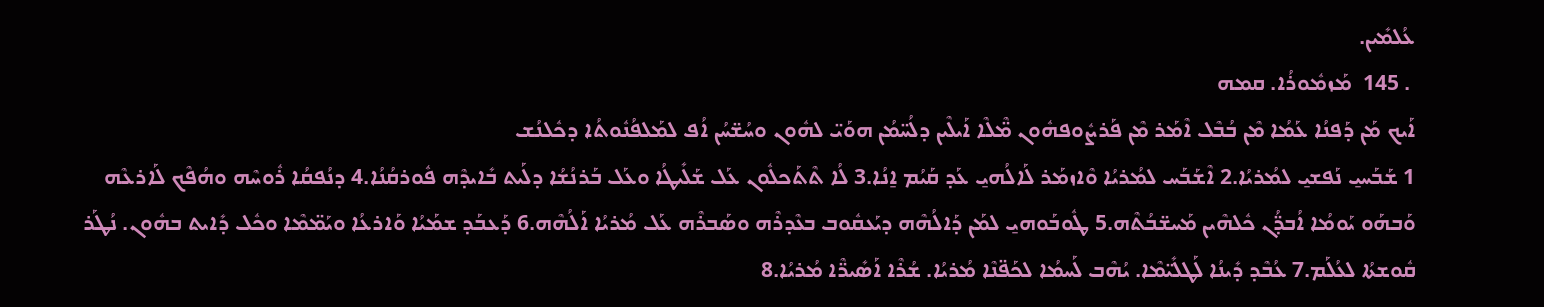ܥܳܠܡܺܝܢ.
 . 145  ܡܰܙܡܽܘܪܳܐ. ܩܡܗ
ܐܰܝܟ ܡܰܢ ܕܰܦܢܳܐ ܥܰܡܳܐ ܡܶܢ ܒܳܒܶܠ ܐܶܡܰܪ ܡܶܢ ܦܰܪܨܽܘܦܗܽܘܢ ܡ̈ܶܠܶܐ ܐܰܝܠܶܝܢ ܕܠܳܚ̈ܡܳܢ ܗܘܰܝ̈ ܠܗܽܘܢ ܘܚܳܫ̈ܚܳܢ ܐܳܦ ܠܡܰܠܦܳܢܽܘܬܳܐ ܕܟܽܠܢܳܫ
1 ܫܰܒܰܚܝ̱ ܢܰܦܫܝ̱ ܠܡܳܪܝܳܐ.2 ܐܶܫܰܒܰܚ ܠܡܳܪܝܳܐ ܘܶܐܙܡܰܪ ܠܰܐܠܳܗܝ̱ ܥܰܕ ܩܰܝܳܡ ܐ̱ܢܳܐ.3 ܠܳܐ ܬܶܬܰܟܠܽܘܢ ܥܰܠ ܫܰܠܺܝܛܳܐ ܘܥܰܠ ܒܰܪܢܳܫܳܐ ܕܠܰܝܬ ܒܺܐܝܕܶܗ ܦܽܘܪܩܳܢܳܐ.4 ܕܢܳܦܩܳܐ ܪܽܘܚܶܗ ܘܗܳܦܶܟ ܠܰܐܪܥܶܗ ܘܰܒܗܰܘ ܝܰܘܡܳܐ ܐܳܒܕ̈ܳܢ ܟܽܠܗܶܝܢ ܡܰܚܫ̈ܒܳܬܶܗ.5 ܛܽܘܒܰܘܗܝ̱ ܠܡܰܢ ܕܰܐܠܳܗܶܗ ܕܝܰܥܩܽܘܒ ܒܥܶܕܪܶܗ ܘܣܰܒܪܶܗ ܥܰܠ ܡܳܪܝܳܐ ܐܰܠܳܗܶܗ.6 ܕܰܥܒܰܕ ܫܡܰܝܳܐ ܘܰܐܪܥܳܐ ܘܝܰܡ̈ܡܶܐ ܘܟܽܠ ܕܺܐܝܬ ܒܗܽܘܢ. ܢܳܛܰܪ ܩܽܘܫܬܳܐ ܠܥܳܠܰܡ.7 ܥܳܒܶܕ ܕܺܝܢܳܐ ܠܰܛܠܺܝ̈ܡܶܐ. ܝܳܗܶܒ ܠܰܚܡܳܐ ܠܟܰܦ̈ܢܶܐ ܡܳܪܝܳܐ. ܫܳܪܶܐ ܐܰܣܺܝܖ̈ܶܐ ܡܳܪܝܳܐ.8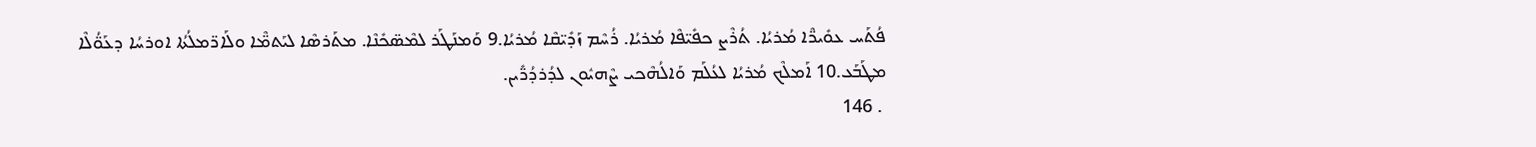ܦܳܬܰܚ ܥܘܺܝܖ̈ܶܐ ܡܳܪܝܳܐ. ܬܳܪܶܨ ܟܦܺܝ̈ܦܶܐ ܡܳܪܝܳܐ. ܪܳܚܶܡ ܙܰܕܺܝ̈ܩܶܐ ܡܳܪܝܳܐ.9 ܘܰܡܢܰܛܰܪ ܠܡܶܣ̈ܟܺܢܶܐ. ܡܬܰܪܣܶܐ ܠܝܰܬܡ̈ܶܐ ܘܠܰܐܖ̈ܡܠܳܬܳܐ ܐܘܪܚܳܐ ܕܥܰܘ̈ܳܠܶܐ ܡܛܰܒܰܥ.10 ܐܰܡܠܶܟ ܡܳܪܝܳܐ ܠܥܳܠܰܡ ܘܰܐܠܳܗܶܟܝ ܨܶܗܝܽܘܢ ܠܕܳܪܕܳܖ̈ܺܝܢ.
 . 146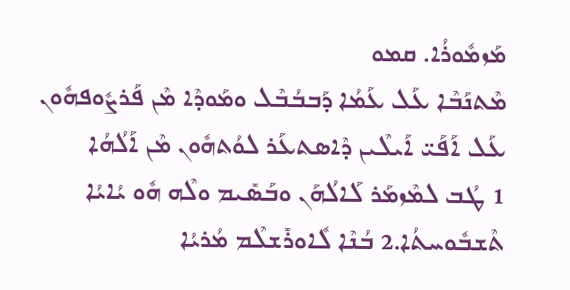ܡܰܙܡܽܘܪܳܐ. ܩܡܘ
ܡܶܬܢܰܒܶܐ ܥܰܠ ܥܰܡܳܐ ܕܰܒܒܳܒܶܠ ܘܡܰܘܕܶܐ ܡܶܢ ܦܰܪܨܽܘܦܗܽܘܢ ܥܰܠ ܐܰܦܰܝ̈ ܐܰܝܠܶܝܢ ܕܶܐܣܬܥܰܪ ܠܘܳܬܗܽܘܢ ܡܶܢ ܐܰ‌ܠܳܗܳܐ
1 ܛܳܒ ܠܡܶܙܡܰܪ ܠܰܐܠܳܗܰܢ ܘܒܰܣܺܝܡ ܘܠܶܗ ܗܽܘ ܝܳܐܝܳܐ ܬܶܫܒܽܘܚܬܳܐ.2 ܒܳܢܶܐ ܠܽܐܘܪܺܫܠܶܡ ܡܳܪܝܳܐ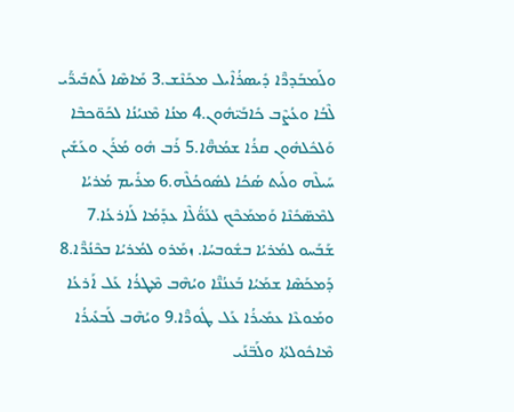ܘܠܰܡܒܰܕܖ̈ܶܐ ܕܺܝܣܪܳܐܶܝܠ ܡܟܰܢܶܫ.3 ܡܰܐܣܶܐ ܠܰܬܒܺܝܖ̈ܰܝ ܠܶܒܳܐ ܘܥܳܨܶܒ ܟܺܐܒܰܝ̈ܗܽܘܢ.4 ܡܢܳܐ ܡܶܢܝܳܢܳܐ ܠܟܰܘ̈ܟܒܶܐ ܘܰܠܟܽܠܗܽܘܢ ܩܪܳܐ ܫܡܳܗ̈ܶܐ.5 ܪܰܒ ܗܽܘ ܡܳܪܰܢ ܘܥܰܫܺܝܢ ܚܰܝܠܶܗ ܘܠܰܝܬ ܣܳܟܳܐ ܠܣܽܘܟܳܠܶܗ.6 ܡܪܺܝܡ ܡܳܪܝܳܐ ܠܡܶܣ̈ܟܺܢܶܐ ܘܰܡܡܰܟܶܟ ܠܥܰܘ̈ܳܠܶܐ ܥܕܰܡܳܐ ܠܰܐܪܥܳܐ.7 ܫܰܒܰܚܘ ܠܡܳܪܝܳܐ ܒܫܽܘܒܚܳܐ. ܙܡܰܪܘ ܠܡܳܪܝܳܐ ܒܟܶܢܳܖ̈ܶܐ.8 ܕܰܡܟܰܣܶܐ ܫܡܰܝܳܐ ܒܰܥܢܳܢ̈ܶܐ ܘܝܳܗܶܒ ܡܶܛܪܳܐ ܥܰܠ ܐܰܪܥܳܐ ܘܡܰܘܥܶܐ ܥܡܺܝܪܳܐ ܥܰܠ ܛܽܘܖ̈ܶܐ.9 ܘܝܳܗܶܒ ܠܰܒܥܺܝܪܳܐ ܡܶܐܟܽܘܠܬܳܐ ܘܠܰܒ̈ܢܰܝ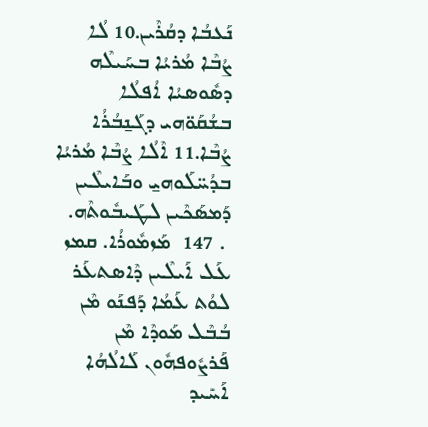ܢܰܥܒܳܐ ܕܩܳܪܶܝܢ.10 ܠܳܐ ܨܳܒܶܐ ܡܳܪܝܳܐ ܒܚܰܝܠܶܗ ܕܣܽܘܣܝܳܐ ܐܳܦܠܳܐ ܒܫܳܩܰܘ̈ܗܝ ܕܓܰܢ̱ܒܳܪܳܐ ܨܳܒܶܐ.11 ܐܶܠܳܐ ܨܳܒܶܐ ܡܳܪܝܳܐ ܒܕܳܚ̈ܠܰܘܗܝ̱ ܘܒܰܐܝܠܶܝܢ ܕܰܡܣܰܟܶܝܢ ܠܛܰܝܒܽܘܬܶܗ.
 . 147  ܡܰܙܡܽܘܪܳܐ. ܩܡܙ
ܥܰܠ ܐܰܝܠܶܝܢ ܕܶܐܣܬܥܰܪ ܠܘܳܬ ܥܰܡܳܐ ܕܰܦܢܰܘ ܡܶܢ ܒܳܒܶܠ ܡܰܘܕܶܐ ܡܶܢ ܦܰܪܨܽܘܦܗܽܘܢ ܠܰܐܠܳܗܳܐ ܐܰܚܺܝܕ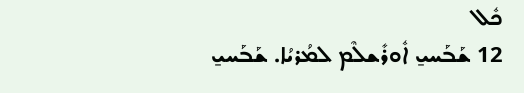ܟܽܠ
12 ܫܰܒܰܚܝ̱ ܐܽܘܪܺܫܠܶܡ ܠܡܳܪܝܳܐ. ܫܰܒܰܚܝ̱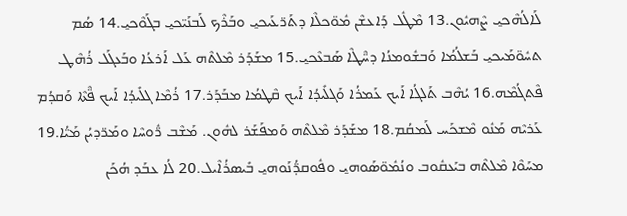ܠܰܐܠܳܗܶܟܝ̱ ܨܶܗܝܽܘܢ.13 ܡܶܛܽܠ ܕܰܐܥܫܶܢ ܡܽܘ̈ܟܠܶܐ ܕܬܰܖ̈ܥܰܝܟܝ̱ ܘܒܰܪܶܟ ܠܰܒܢܰܝ̈ܟܝ̱ ܒܓܰܘܶܟܝ̱.14 ܣܳܡ ܬܚܽܘ̈ܡܰܝܟܝ̱ ܒܰܫܠܳܡܳܐ ܘܰܒܫܽܘܡܢܳܐ ܕܚ̈ܶܛܶܐ ܣܰܒܥܶܟܝ̱.15 ܡܫܰܕܰܪ ܡܶܠܬܶܗ ܥܰܠ ܐܰܪܥܳܐ ܘܒܰܥܓܰܠ ܪܳܗܶܛ ܦܶܬܓܳܡܶܗ.16 ܝܳܗܶܒ ܬܰܠܓܳܐ ܐܰܝܟ ܥܰܡܪܳܐ ܘܰܓܠܺܝܕܳܐ ܐܰܝܟ ܩܶܛܡܳܐ ܡܒܰܕܰܪ.17 ܪܳܡܶܐ ܓܠܺܝܕܳܐ ܐܰܝܟ ܦ̈ܶܬܶܐ ܘܰܩܕܳܡ ܥܰܪܝܶܗ ܡܰܢܽܘ ܡܶܫܟܰܚ ܠܰܡܩܳܡ.18 ܡܫܰܕܰܪ ܡܶܠܬܶܗ ܘܰܡܦܰܫܰܪ ܠܗܽܘܢ. ܡܰܫܶܒ ܖ̈ܽܘܚܶܐ ܘܡܰܖ̈ܕܝܳܢ ܡܰܝ̈ܳܐ.19 ܡܚܰܘܶܐ ܡܶܠܬܶܗ ܒܝܰܥܩܽܘܒ ܘܢܳܡܽܘ̈ܣܰܘܗܝ̱ ܘܦܽܘܩܕ̈ܳܢܰܘܗܝ̱ ܒܺܝܣܪܳܐܶܝܠ.20 ܠܳܐ ܥܒܰܕ ܗܳܟܰܢ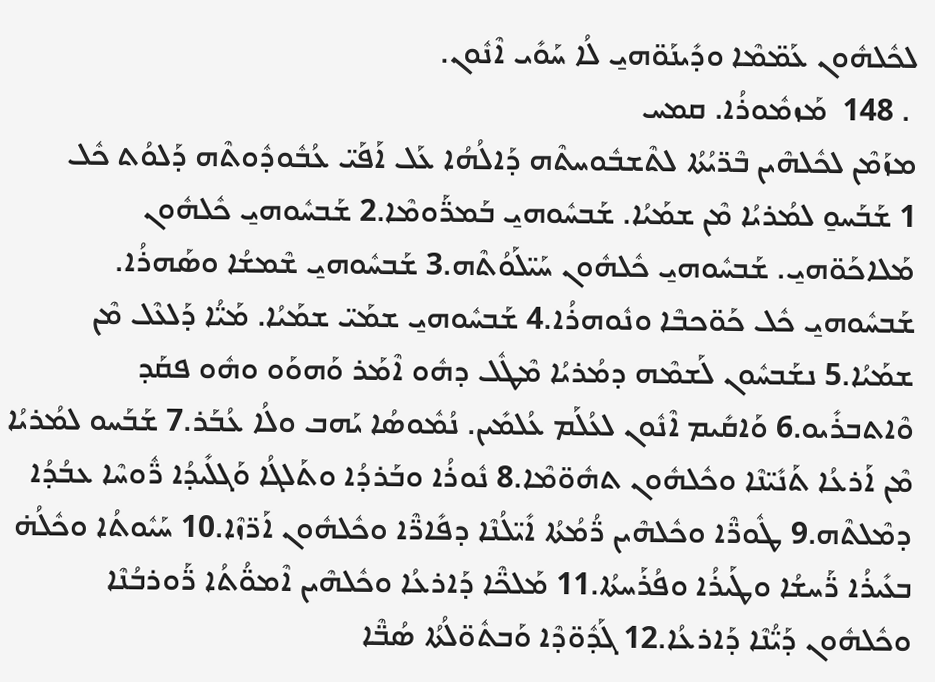ܠܟܽܠܗܽܘܢ ܥܰܡ̈ܡܶܐ ܘܕܺܝܢܰܘ̈ܗܝ̱ ܠܳܐ ܚܰܘܺܝ ܐܶܢܽܘܢ.
 . 148  ܡܰܙܡܽܘܪܳܐ. ܩܡܚ
ܡܙܰܡܶܢ ܠܟܽܠܗܶܝܢ ܒܶܖ̈ܝܳܬܳܐ ܠܬܶܫܒܽܘܚܬܶܗ ܕܰܐ‌ܠܳܗܳܐ ܥܰܠ ܐܰܦܰܝ̈ ܥܳܒܽܘܕܽܘܬܶܗ ܕܰܠܘܳܬ ܟܽܠ
1 ܫܰܒܰܚܘ̱ ܠܡܳܪܝܳܐ ܡܶܢ ܫܡܰܝܳܐ. ܫܰܒܚܽܘܗܝ̱ ܒܰܡܖ̈ܰܘܡܶܐ.2 ܫܰܒܚܽܘܗܝ̱ ܟܽܠܗܽܘܢ ܡܰܠܐܟܰܘ̈ܗܝ̱. ܫܰܒܚܽܘܗܝ̱ ܟܽܠܗܽܘܢ ܚܰܝ̈ܠܰܘܳܬܶܗ.3 ܫܰܒܚܽܘܗܝ̱ ܫܶܡܫܳܐ ܘܣܰܗܪܳܐ. ܫܰܒܚܽܘܗܝ̱ ܟܽܠ ܟܰܘ̈ܟܒܶܐ ܘܢܽܘܗܪܳܐ.4 ܫܰܒܚܽܘܗܝ̱ ܫܡܰܝ̈ ܫܡܰܝܳܐ. ܡܰܝ̈ܳܐ ܕܰܠܥܶܠ ܡܶܢ ܫܡܰܝܳܐ.5 ܢܫܰܒܚܽܘܢ ܠܰܫܡܶܗ ܕܡܳܪܝܳܐ ܡܶܛܽܠ ܕܗܽܘ ܐܶܡܰܪ ܘܰܗܘܰܘ ܘܗܽܘ ܦܩܰܕ ܘܶܐܬܒܪܺܝܘ.6 ܘܰܐܩܺܝܡ ܐܶܢܽܘܢ ܠܥܳܠܰܡ ܥܳܠܡܺܝܢ. ܢܳܡܽܘܣܳܐ ܝܰܗܒ ܘܠܳܐ ܥܳܒܰܪ.7 ܫܰܒܰܚܘ ܠܡܳܪܝܳܐ ܡܶܢ ܐܰܪܥܳܐ ܬܰܢܺܝ̈ܢܶܐ ܘܟܽܠܗܽܘܢ ܬܗܽܘ̈ܡܶܐ.8 ܢܽܘܪܳܐ ܘܒܰܪܕܳܐ ܘܬܰܠܓܳܐ ܘܰܓܠܺܝܕܳܐ ܖ̈ܽܘܚܶܐ ܥܒܳܕܳܐ ܕܡܶܠܬܶܗ.9 ܛܽܘܖ̈ܶܐ ܘܟܽܠܗܶܝܢ ܖ̈ܳܡܳܬܳܐ ܐܺܝ̈ܠܳܢܶܐ ܕܦܺܐܖ̈ܶܐ ܘܟܽܠܗܽܘܢ ܐܰܖ̈ܙܶܐ.10 ܚܰܝܽܘܬܳܐ ܘܟܽܠܳܗ̇ ܒܥܺܝܪܳܐ ܖ̈ܰܚܫܳܐ ܘܛܰܝܪܳܐ ܘܦܳܪܰܚܬܳܐ.11 ܡܰܠܟ̈ܶܐ ܕܰܐܪܥܳܐ ܘܟܽܠܗܶܝܢ ܐܶܡܘ̈ܳܬܳܐ ܖ̈ܰܘܪܒܳܢܶܐ ܘܟܽܠܗܽܘܢ ܕܰܝ̈ܳܢܶܐ ܕܰܐܪܥܳܐ.12 ܓܰܕܽܘ̈ܕܶܐ ܘܰܒܬܽܘ̈ܠܳܬܳܐ ܣܳܒ̈ܶܐ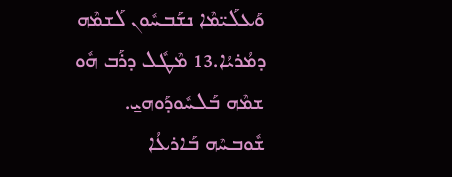ܘܰܥܠܰܝ̈ܡܶܐ ܢܫܰܒܚܽܘܢ ܠܰܫܡܶܗ ܕܡܳܪܝܳܐ.13 ܡܶܛܽܠ ܕܪܰܒ ܗܽܘ ܫܡܶܗ ܒܰܠܚܽܘܕܰܘܗܝ̱. ܫܽܘܒܚܶܗ ܒܰܐܪܥܳܐ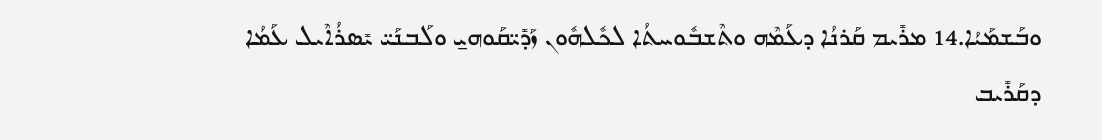ܘܒܰܫܡܰܝܳܐ.14 ܡܪܺܝܡ ܩܰܪܢܳܐ ܕܥܰܡܶܗ ܘܬܶܫܒܽܘܚܬܳܐ ܠܟܽܠܗܽܘܢ ܙܰܕܺܝ̈ܩܰܘܗܝ̱ ܘܠܰܒܢܰܝ̈ ܝܺܣܪܳܐܶܝܠ ܥܰܡܳܐ ܕܩܰܪܺܝܒ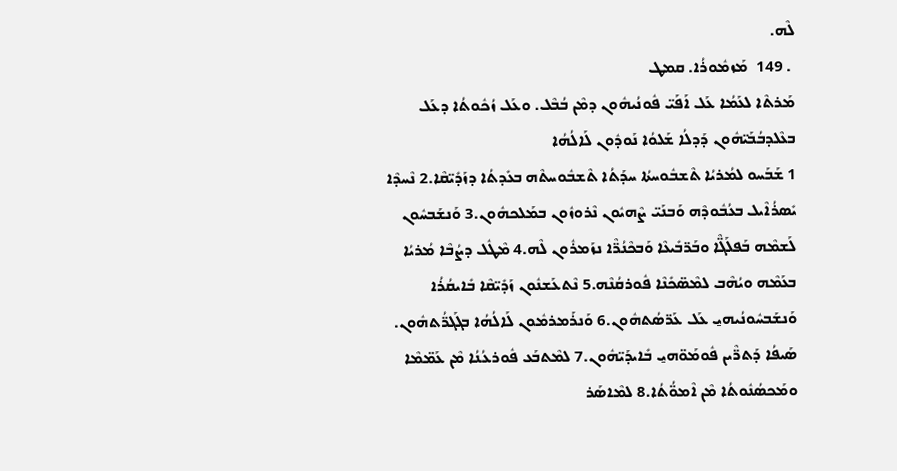ܠܶܗ.
 . 149  ܡܰܙܡܽܘܪܳܐ. ܩܡܛ
ܡܰܪܬܶܐ ܠܥܰܡܳܐ ܥܰܠ ܐܰܦܰܝ̈ ܦܽܘܢܳܝܗܽܘܢ ܕܡܶܢ ܒܳܒܶܠ. ܘܥܰܠ ܙܳܟܽܘܬܳܐ ܕܥܰܠ ܒܥܶܠܕܒܳܒܰܝ̈ܗܽܘܢ ܕܰܕܠܳܐ ܫܰܠܘܳܐ ܢܰܘܕܽܘܢ ܠܰܐܠܳܗܳܐ
1 ܫܰܒܰܚܘ ܠܡܳܪܝܳܐ ܬܶܫܒܽܘܚܬܳܐ ܚܕܰܬܳܐ ܬܶܫܒܽܘܚܬܶܗ ܒܥܺܕܬܳܐ ܕܙܰܕܺܝ̈ܩܶܐ.2 ܢܶܚܕܶܐ ܝܺܣܪܳܐܶܝܠ ܒܥܳܒܽܘܕܶܗ ܘܰܒܢܰܝ̈ ܨܶܗܝܽܘܢ ܢܶܪܘܙܽܘܢ ܒܡܰܠܟܗܽܘܢ.3 ܘܰܢܫܰܒܚܽܘܢ ܠܰܫܡܶܗ ܒܰܦܠܰܓ̈ܶܐ ܘܒܰܖ̈ܒܺܝܥܶܐ ܘܰܒܟܶܢܳܖ̈ܶܐ ܢܙܰܡܪܽܘܢ ܠܶܗ.4 ܡܶܛܽܠ ܕܨܳܒܶܐ ܡܳܪܝܳܐ ܒܥܰܡܶܗ ܘܝܳܗܶܒ ܠܡܶܣ̈ܟܺܢܶܐ ܦܽܘܪܩܳܢܶܗ.5 ܢܶܬܥܰܫܢܽܘܢ ܙܰܕܺܝ̈ܩܶܐ ܒܺܐܝܩܳܪܳܐ ܘܰܢܫܰܒܚܽܘܢܳܝܗܝ̱ ܥܰܠ ܥܰܖ̈ܣܳܬܗܽܘܢ.6 ܘܰܢܪܰܡܪܡܽܘܢ ܠܰܐܠܳܗܳܐ ܒܓܰܓܖ̈ܳܬܗܽܘܢ. ܣܰܝܦܳܐ ܕܰܬܖ̈ܶܝܢ ܦܽܘܡܰܘ̈ܗܝ̱ ܒܺܐܝܕܰܝ̈ܗܽܘܢ.7 ܠܡܶܬܒܰܥ ܦܽܘܪܥܳܢܳܐ ܡܶܢ ܥܰܡ̈ܡܶܐ ܘܡܰܟܣܳܢܽܘܬܳܐ ܡܶܢ ܐܶܡܘ̈ܳܬܳܐ.8 ܠܡܶܐܣܰܪ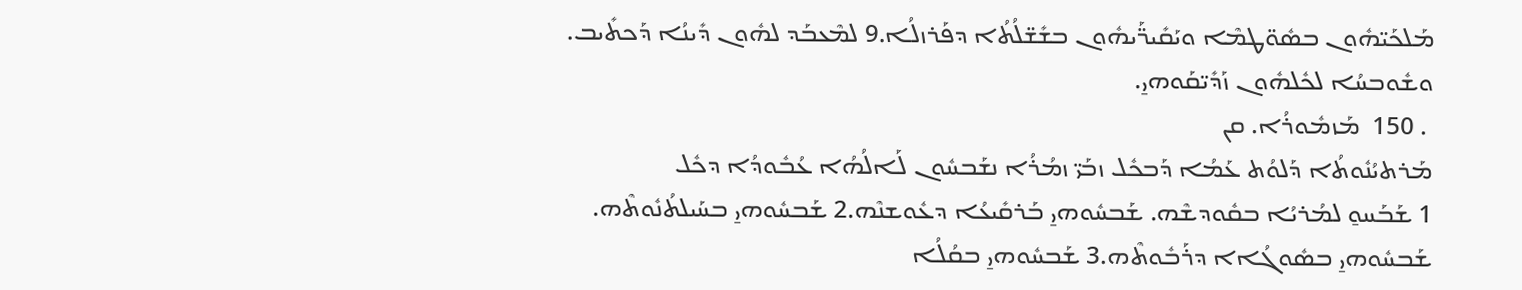ܡܰܠܟܰܝ̈ܗܽܘܢ ܒܣܽܘ̈ܛܡܶܐ ܘܝܰܩܺܝܖ̈ܰܝܗܽܘܢ ܒܫܺܫ̈ܠܳܬܳܐ ܕܦܰܪܙܠܳܐ.9 ܠܡܶܥܒܰܕ ܠܗܽܘܢ ܕܺܝܢܳܐ ܕܰܟܬܺܝܒ. ܘܫܽܘܒܚܳܐ ܠܟܽܠܗܽܘܢ ܙܰܕܺܝ̈ܩܰܘܗܝ̱.
 . 150  ܡܰܙܡܽܘܪܳܐ. ܩܢ
ܡܰܪܬܝܳܢܽܘܬܳܐ ܕܰܠܘܳܬ ܥܰܡܳܐ ܕܰܒܟܽܠ ܙܒܰܝ̈ ܙܡܳܪܳܐ ܢܫܰܒܚܽܘܢ ܠܰܐܠܳܗܳܐ ܥܳܒܽܘܕܳܐ ܕܟܽܠ
1 ܫܰܒܰܚܘ̱ ܠܡܳܪܝܳܐ ܒܩܽܘܕܫܶܗ. ܫܰܒܚܽܘܗܝ̱ ܒܰܪܩܺܝܥܳܐ ܕܥܽܘܫܢܶܗ.2 ܫܰܒܚܽܘܗܝ̱ ܒܚܰܝܠܬܳܢܽܘܬܶܗ. ܫܰܒܚܽܘܗܝ̱ ܒܣܽܘܓܳܐܐ ܕܪܰܒܽܘܬܶܗ.3 ܫܰܒܚܽܘܗܝ̱ ܒܩܳܠܳܐ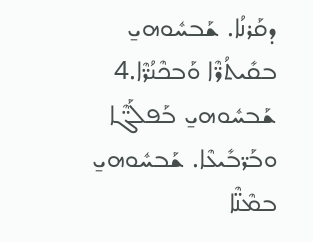ܕܩܰܪܢܳܐ. ܫܰܒܚܽܘܗܝ̱ ܒܩܺܝܬܳܖ̈ܶܐ ܘܰܒܟܶܢܳܖ̈ܶܐ.4 ܫܰܒܚܽܘܗܝ̱ ܒܰܦܠܰܓ̈ܶܐ ܘܒܰܖ̈ܒܺܝܥܶܐ. ܫܰܒܚܽܘܗܝ̱ ܒܡܶܢ̈ܶܐ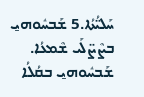ܚܰܠܝ̈ܳܬܳܐ.5 ܫܰܒܚܽܘܗܝ̱ ܒܨܶܨ̈ܠܰܝ ܫܶܡܥܳܐ. ܫܰܒܚܽܘܗܝ̱ ܒܩܳܠܳܐ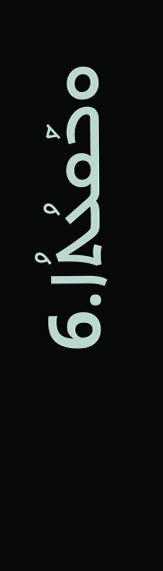ܘܒܰܩܥܳܬܳܐ.6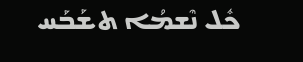ܟܽܠ ܢܶܫܡܳܐ ܬܫܰܒܰܚ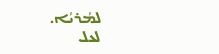ܠܡܳܪܝܳܐ.
ܠܥܠ